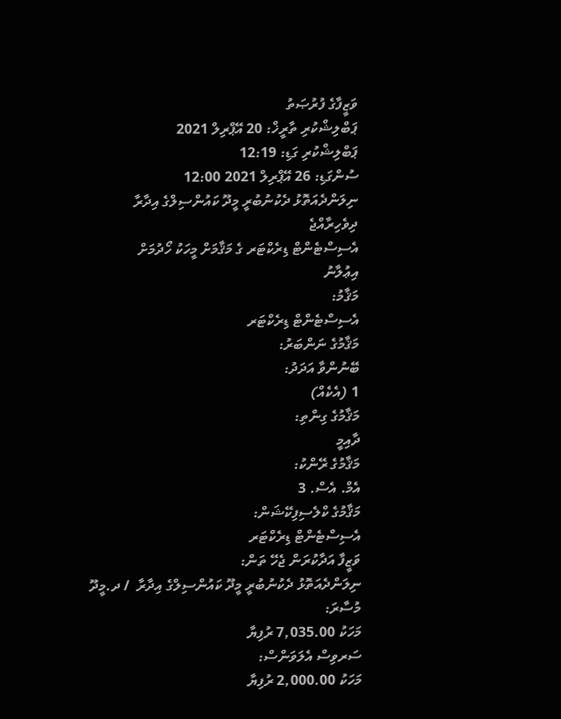ވަޒީފާގެ ފުރުޞަތު
ޕަބްލިޝްކުރި ތާރީޚް: 20 އޭޕްރިލް 2021
ޕަބްލިޝްކުރި ގަޑި: 12:19
ސުންގަޑި: 26 އޭޕްރިލް 2021 12:00
ނިލަންދެއަތޮޅު ދެކުނުބުރީ މީދޫ ކައުންސިލްގެ އިދާރާ
ދިވެހިރާއްޖެ
އެސިސްޓެންޓް ޑިރެކްޓަރ ގެ މަޤާމަށް މީހަކު ހޯދުމަށް
އިޢުލާނު
މަޤާމު:
އެސިސްޓެންޓް ޑިރެކްޓަރ
މަޤާމުގެ ނަންބަރު:
ބޭނުންވާ އަދަދު:
1 (އެކެއް)
މަޤާމުގެ ގިންތި:
ދާއިމީ
މަޤާމުގެ ރޭންކު:
އެމް. އެސް. 3
މަޤާމުގެ ކްލެސިފިކޭޝަން:
އެސިސްޓެންޓް ޑިރެކްޓަރ
ވަޒީފާ އަދާކުރަން ޖެހޭ ތަން:
ނިލަންދެއަތޮޅު ދެކުނުބުރީ މީދޫ ކައުންސިލްގެ އިދާރާ  / ދ.މީދޫ
މުސާރަ:
މަހަކު 7,035.00 ރުފިޔާ
ސަރވިސް އެލަވަންސް:
މަހަކު 2,000.00 ރުފިޔާ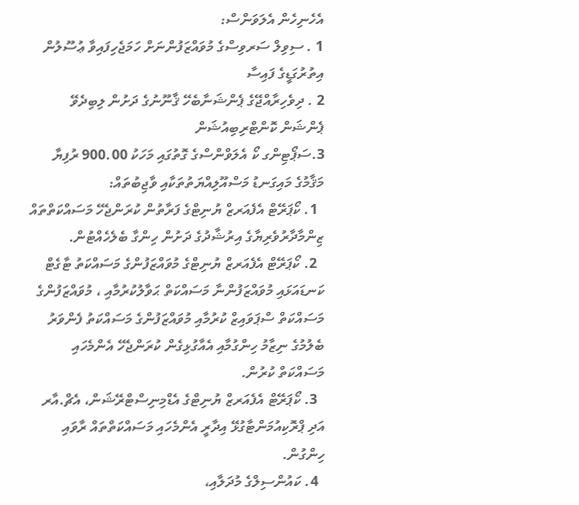އެހެނިހެން އެލަވަންސް:
1 . ސިވިލް ސަރވިސްގެ މުވައްޒަފުންނަށް ހަމަޖެހިފައިވާ ޢުސޫލުން އިތުރުގަޑީގެ ފައިސާ
2 . ދިވެހިރާއްޖޭގެ ޕެންޝަނާބެހޭ ޤާނޫނުގެ ދަށުން ލިބިދެވޭ ޕެންޝަން ކޮންޓްރިބިއުޝަން
3.ސަޕޯޓިންގ ކޯ އެލަވްންސްގެ ގޮތުގައި މަހަކު 900.00 ރުފިޔާ
މަޤާމުގެ މައިގަނޑު މަސްއޫލިއްޔަތުތަކާއި ވާޖިބުތައް:
  1. ކޯޕަރޭޓް އެފެއަރޒް ޔުނިޓްގެ ފަރާތުން ކުރަންޖެހޭ މަސައްކަތްތައް ޒިންމާދާރުވެރިޔާގެ އިރުޝާދުގެ ދަށުން ހިންގާ ބެލެހެއްޓުން.
  2. ކޯޕަރޭޓް އެފެއަރޒް ޔުނިޓްގެ މުވައްޒަފުންގެ މަސައްކަތު ޓާގެޓް ކަނޑައަޅައި މުވައްޒަފުންނާ މަސައްކަތް ޙަވާލުކުރުމާއި ، މުވައްޒަފުންގެ މަސައްކަތް ސްޕަވައިޒް ކުރުމާއި މުވައްޒަފުންގެ މަސައްކަތު ފެންވަރު ބެލުމުގެ ނިޒާމު ހިންގުމާއި އެއާގުޅިގެން ކުރަންޖެހޭ އެންމެހައި މަސައްކަތް ކުރުން.
  3. ކޯޕަރޭޓް އެފެއަރޒް ޔުނިޓްގެ އެޑްމިނިސްޓްރޭޝަން، އެޗް.އާރ އަދި ޕްރޮކިއުމަންޓާގުޅޭ އިދާރީ އެންމެހައި މަސައްކަތްތައް ރާވައި ހިންގުން.
  4. ކައުންސިލްގެ މުދަލާއި،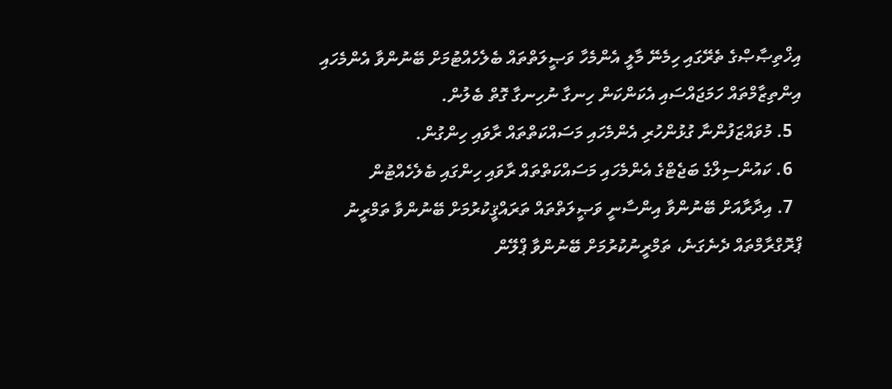އިޚްތިޞާޞްގެ ތެރޭގައި ހިމެނޭ މާލީ އެންމެހާ ވަޞީލަތްތައް ބެލެހެއްޓުމަށް ބޭނުންވާ އެންމެހައި އިންތިޒާމްތައް ހަމަޖައްސައި އެކަންކަން ހިނގާ ނުހިނގާ ގޮތް ބެލުން.
  5. މުވައްޒަފުންނާ ގުޅުންހުރި އެންމެހައި މަސައްކަތްތައް ރާވައި ހިންގުން.
  6. ކައުންސިލްގެ ބަޖެޓްގެ އެންމެހައި މަސައްކަތްތައް ރާވައި ހިންގައި ބެލެހެއްޓުން
  7. އިދާރާއަށް ބޭނުންވާ އިންސާނީ ވަޞީލަތްތައް ތަރައްޤީކުރުމަށް ބޭނުންވާ ތަމްރީނު ޕްރޮގްރާމްތައް ދެނެގަނެ، ތަމްރީނުކުރުމަށް ބޭނުންވާ ޕްލޭން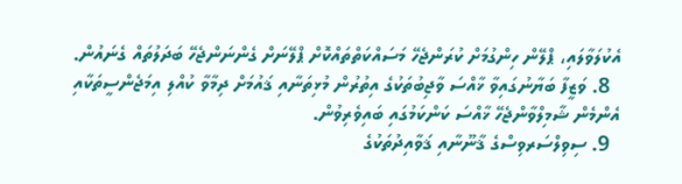އެކުލަވާލައި، ޕްލޭން ހިންގުމަށް ކުރަންޖެހޭ މަސައްކަތްތައްކޮށް ޕްލޭނަށް ގެންނަންޖެހޭ ބަދަލުތައް ގެނައުން.
  8. ވަޒީފާ ބަޔާނުގައިވާ ޚާއްސަ ވާޖިބުތަކުގެ އިތުރުން މުޅިތަނާއި ޤައުމަށް ދިމާވާ ކުއްލި އިމަޖެންސީތަކާއި  އެންމެން ޝާމިލްވާންޖެހޭ ޚާއްސަ ކަންކަމުގައި ބައިވެރިވުން.
  9. ސިވިލްސަރވިސްގެ ޤާނޫނާއި ޤަވާއިދުތަކުގެ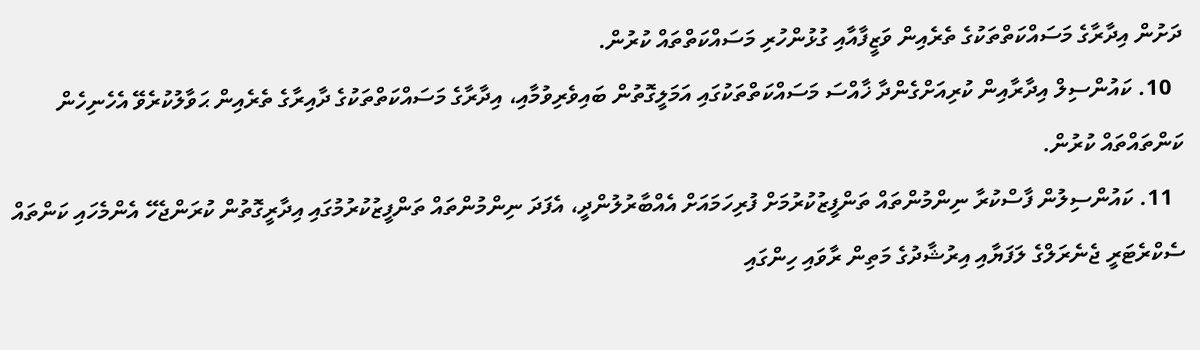ދަށުން އިދާރާގެ މަސައްކަތްތަކުގެ ތެރެއިން ވަޒީފާއާއި ގުޅުންހުރި މަސައްކަތްތައް ކުރުން.
  10. ކައުންސިލް އިދާރާއިން ކުރިއަށްގެންދާ ޚާއްސަ މަސައްކަތްތަކުގައި އަމަލީގޮތުން ބައިވެރިވުމާއި، އިދާރާގެ މަސައްކަތްތަކުގެ ދާއިރާގެ ތެރެއިން ޙަވާލުކުރެވޭ އެހެނިހެން ކަންތައްތައް ކުރުން.
  11. ކައުންސިލުން ފާސްކުރާ ނިންމުންތައް ތަންފީޒުކުރުމަށް ފުރިހަމައަށް އެއްބާރުލުންދީ، އެފަދަ ނިންމުންތައް ތަންފީޒުކުރުމުގައި އިދާރީގޮތުން ކުރަންޖެހޭ އެންމެހައި ކަންތައް ސެކްރެޓަރީ ޖެނެރަލްގެ ލަފަޔާއި އިރުޝާދުގެ މަތިން ރާވައި ހިންގައި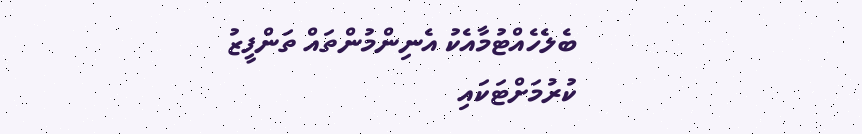ބެލެހެއްޓުމާއެކު އެނިންމުންތައް ތަންފީޒު ކުރުމަށްޓަކައި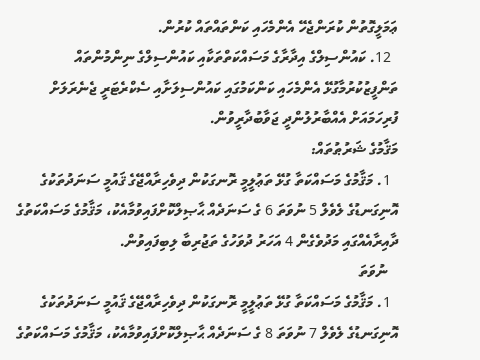ޢަމަލީގޮތުން ކުރަންޖެހޭ އެންމެހައި ކަންތައްތައް ކުރުން.
  12. ކައުންސިލްގެ އިދާރާގެ މަސައްކަތްތަކާއި ކައުންސިލްގެ ނިންމުންތައް ތަންފީޒުކުރުމާގުޅޭ އެންމެހައި ކަންކަމުގައި ކައުންސިލަށާއި ސެކްރެޓަރީ ޖެނެރަލަށް ފުރިހަމައަށް އެއްބާރުލުންދީ ޖަވާބުދާރީވުން.
މަޤާމުގެ ޝަރުޠުތައް:
  1. މަޤާމުގެ މަސައްކަތާ ގުޅޭ ތަޢުލީމީ ރޮނގަކުން ދިވެހިރާއްޖޭގެ ޤައުމީ ސަނަދުތަކުގެ އޮނިގަނޑުގެ ލެވެލް 5 ނުވަތަ 6 ގެ ސަނަދެއް ޙާޞިލްކޮށްފައިވުމާއެކު، މަޤާމުގެ މަސައްކަތުގެ ދާއިރާއެއްގައި މަދުވެގެން 4 އަހަރު ދުވަހުގެ ތަޖުރިބާ ލިބިފައިވުން.
   ނުވަތަ
  1. މަޤާމުގެ މަސައްކަތާ ގުޅޭ ތަޢުލީމީ ރޮނގަކުން ދިވެހިރާއްޖޭގެ ޤައުމީ ސަނަދުތަކުގެ އޮނިގަނޑުގެ ލެވެލް 7 ނުވަތަ 8 ގެ ސަނަދެއް ޙާޞިލްކޮށްފައިވުމާއެކު، މަޤާމުގެ މަސައްކަތުގެ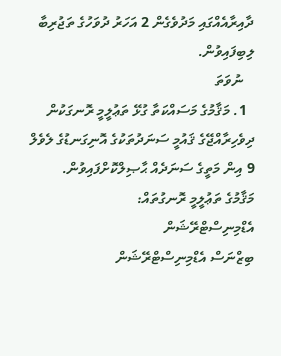ދާއިރާއެއްގައި މަދުވެގެން 2 އަހަރު ދުވަހުގެ ތަޖުރިބާ ލިބިފައިވުން.
   ނުވަތަ
  1. މަޤާމުގެ މަސައްކަތާ ގުޅޭ ތަޢުލީމީ ރޮނގަކުން ދިވެހިރާއްޖޭގެ ޤައުމީ ސަނަދުތަކުގެ އޮނިގަނޑުގެ ލެވެލް 9 އިން މަތީގެ ސަނަދެއް ޙާޞިލްކޮށްފައިވުން.
މަޤާމުގެ ތަޢުލީމީ ރޮނގުތައް:
އެޑްމިނިސްޓްރޭޝަން
ބިޒްނަސް އެޑްމިނިސްޓްރޭޝަން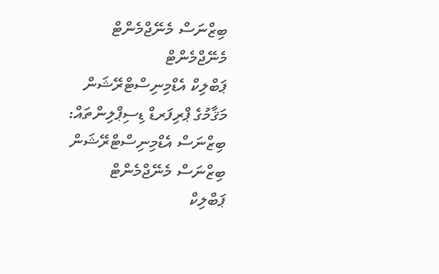ބިޒްނަސް މެނޭޖްމެންޓް
މެނޭޖްމެންޓް
ޕަބްލިކް އެޑްމިނިސްޓްރޭޝަން
މަޤާމުގެ ޕްރިފަރޑް ޑިސިޕްލިންތައް:
ބިޒްނަސް އެޑްމިނިސްޓްރޭޝަން
ބިޒްނަސް މެނޭޖްމެންޓް
ޕަބްލިކް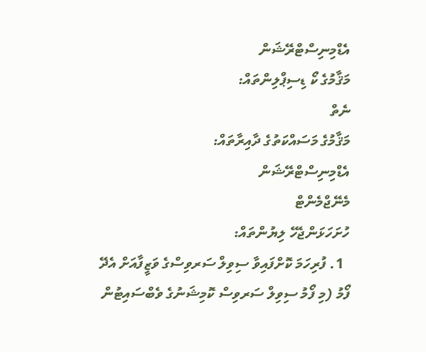އެޑްމިނިސްޓްރޭޝަން
މަޤާމުގެ ކޯ ޑިސިޕްލިންތައް:
ނެތް
މަޤާމުގެ މަސައްކަތުގެ ދާއިރާތައް:
އެޑްމިނިސްޓްރޭޝަން
މެނޭޖްމެންޓް
ހުށަހަޅަންޖެހޭ ލިޔުންތައް:
  1. ފުރިހަމަ ކޮށްފައިވާ ސިވިލް ސަރވިސްގެ ވަޒީފާއަށް އެދޭ ފޯމު (މި ފޯމު ސިވިލް ސަރވިސް ކޮމިޝަނުގެ ވެބްސައިޓުން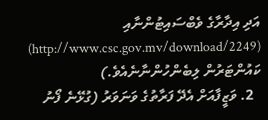އަދި އިދާރާގެ ވެބްސައިޓުންނާއި (http://www.csc.gov.mv/download/2249) ކައުންޓަރުން ލިބެންހުންނާނެއެވެ.)
  2. ވަޒީފާއަށް އެދޭ ފަރާތުގެ ވަނަވަރު (ގުޅޭނެ ފޯނު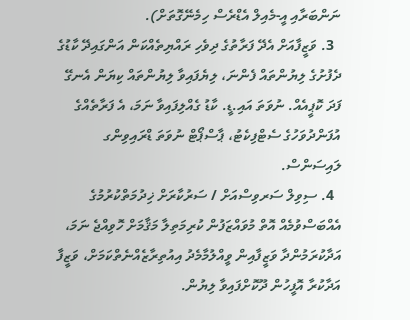ނަންބަރާއި އީ-މެއިލް އެޑްރެސް ހިމެނޭގޮތަށް).
  3. ވަޒީފާއަށް އެދޭ ފަރާތުގެ ދިވެހި ރައްޔިތެއްކަން އަންގައިދޭ ކާޑުގެ ދެފުށުގެ ލިޔުންތައް ފެންނަ، ލިޔެފައިވާ ލިޔުންތައް ކިޔަން އެނގޭ ފަދަ ކޮޕީއެއް. ނުވަތަ އައި.ޑީ. ކާޑު ގެއްލިފައިވާ ނަމަ، އެ ފަރާތެއްގެ އުފަންދުވަހުގެ ސެޓްފިކެޓު، ޕާސްޕޯޓް ނުވަތަ ޑްރައިވިންގ ލައިސަންސް.
  4. ސިވިލް ސަރވިސްއަށް / ސަރުކާރަށް ޚިދުމަތްކުރުމުގެ އެއްބަސްވުމެއް އޮތް މުވައްޒަފުން ކުރިމަތިލާ މަޤާމަށް ހޮވިއްޖެ ނަމަ، އަދާކުރަމުންދާ ވަޒީފާއިން ވީއްލުމާމެދު އިއުތިރާޒެއްނެތްކަމަށް، ވަޒީފާ އަދާކުރާ އޮފީހުން ދޫކޮށްފައިވާ ލިޔުން.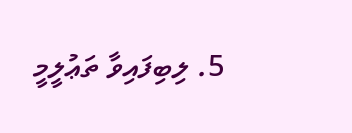5. ލިބިފައިވާ ތަޢުލީމީ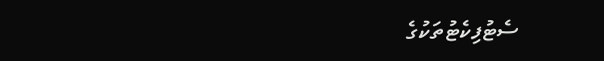ސެޓުފިކެޓުތަކުގެ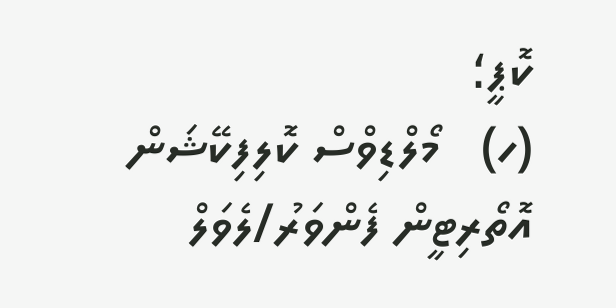ކޮޕީ؛
(ހ)   މޯލްޑިވްސް ކޮލިފިކޭޝަން އޮތޯރިޓީން ފެންވަރު/ލެވަލް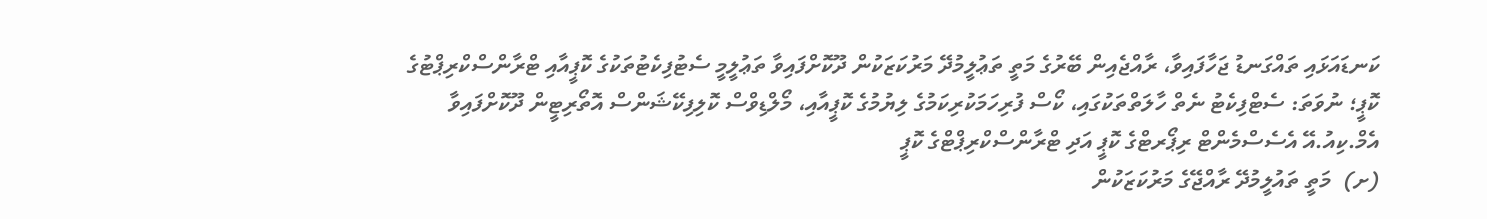ކަނޑައަޅައި ތައްގަނޑު ޖަހާފައިވާ، ރާއްޖެއިން ބޭރުގެ މަތީ ތަޢުލީމުދޭ މަރުކަޒަކުން ދޫކޮށްފައިވާ ތަޢުލީމީ ސެޓުފިކެޓުތަކުގެ ކޮޕީއާއި ޓްރާންސްކްރިޕްޓުގެ ކޮޕީ؛ ނުވަތަ: ސެޓްފިކެޓު ނެތް ހާލަތްތަކުގައި، ކޯސް ފުރިހަމަކުރިކަމުގެ ލިޔުމުގެ ކޮޕީއާއި، މޯލްޑިވްސް ކޮލިފިކޭޝަންސް އޮތޯރިޓީން ދޫކޮށްފައިވާ އެމް.ކިއު.އޭ އެސެސްމެންޓް ރިޕޯރޓްގެ ކޮޕީ އަދި ޓްރާންސްކްރިޕްޓްގެ ކޮޕީ
(ށ)  މަތީ ތައުލީމުދޭ ރާއްޖޭގެ މަރުކަޒަކުން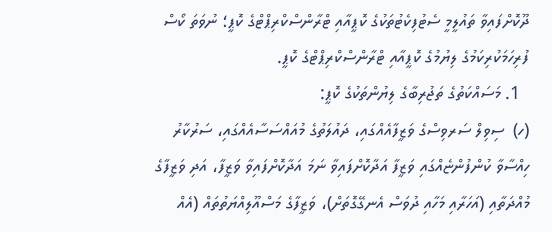ދޫކޮށްފައިވާ ތައުލީމީ ސެޓުފިކެޓުތަކުގެ ކޮޕީއާއި ޓްރާންސްކްރިޕްޓްގެ ކޮޕީ؛ ނުވަތަ ކޯސް ފުރިހަމަކުރިކަމުގެ ލިޔުމުގެ ކޮޕީއާއި ޓްރާންސްކްރިޕްޓްގެ ކޮޕީ.
  1. މަސައްކަތުގެ ތަޖުރިބާގެ ލިޔުންތަކުގެ ކޮޕީ:
(ހ)  ސިވިލް ސަރވިސްގެ ވަޒީފާއެއްގައި، ދައުލަތުގެ މުއައްސަސާއެއްގައި، ސަރުކާރު ހިއްސާވާ ކުންފުންޏެއްގައި ވަޒީފާ އަދާކޮށްފައިވާ ނަމަ އަދާކޮށްފައިވާ ވަޒީފާ، އަދި ވަޒީފާގެ މުއްދަތާއި (އަހަރާއި މަހާއި ދުވަސް އެނގޭގޮތަށް)، ވަޒީފާގެ މަސްއޫލިއްޔަތުތައް (އެއް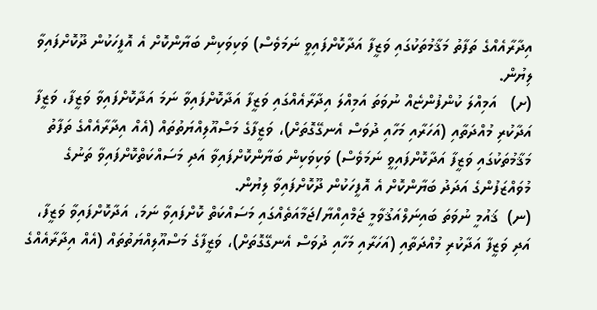އިދާރާއެއްގެ ތަފާތު މަޤާމުތަކުގައި ވަޒީފާ އަދާކޮށްފައިވީ ނަމަވެސް) ވަކިވަކިން ބަޔާންކޮށް އެ އޮފީހަކުން ދޫކޮށްފައިވާ ލިޔުން.
(ށ)   އަމިއްލަ ކުންފުންޏެއް ނުވަތަ އަމިއްލަ އިދާރާއެއްގައި ވަޒީފާ އަދާކޮށްފައިވާ ނަމަ އަދާކޮށްފައިވާ ވަޒީފާ، ވަޒީފާ އަދާކުރި މުއްދަތާއި (އަހަރާއި މަހާއި ދުވަސް އެނގޭގޮތަށް)، ވަޒީފާގެ މަސްއޫލިއްޔަތުތައް (އެއް އިދާރާއެއްގެ ތަފާތު މަޤާމުތަކުގައި ވަޒީފާ އަދާކޮށްފައިވީ ނަމަވެސް) ވަކިވަކިން ބަޔާންކޮށްފައިވާ އަދި މަސައްކަތްކޮށްފައިވާ ތަނުގެ މުވައްޒަފުންގެ އަދަދު ބަޔާންކޮށް އެ އޮފީހަކުން ދޫކޮށްފައިވާ ލިޔުން.
(ނ)  ޤައުމީ ނުވަތަ ބައިނަލްއަޤުވާމީ ޖަމްއިއްޔާ/ޖަމާއަތެއްގައި މަސައްކަތް ކޮށްފައިވާ ނަމަ، އަދާކޮށްފައިވާ ވަޒީފާ، އަދި ވަޒީފާ އަދާކުރި މުއްދަތާއި (އަހަރާއި މަހާއި ދުވަސް އެނގޭގޮތަށް)، ވަޒީފާގެ މަސްއޫލިއްޔަތުތައް (އެއް އިދާރާއެއްގެ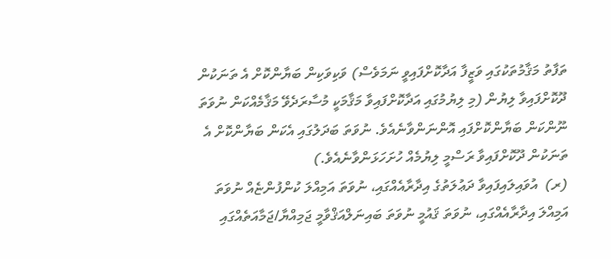ތަފާތު މަޤާމުތަކުގައި ވަޒީފާ އަދާކޮށްފައިވީ ނަމަވެސް) ވަކިވަކިން ބަޔާންކޮށް އެ ތަނަކުން ދޫކޮށްފައިވާ ލިޔުން (މި ލިޔުމުގައި އަދާކޮށްފައިވާ މަޤާމަކީ މުސާރަދެވޭ މަޤާމެއްކަން ނުވަތަ ނޫންކަން ބަޔާންކޮށްފައި އޮންނަންވާނެއެވެ. ނުވަތަ ބަދަލުގައި އެކަން ބަޔާންކޮށް އެ ތަނަކުން ދޫކޮށްފައިވާ ރަސްމީ ލިޔުމެއް ހުށަހަޅަންވާނެއެވެ.)
(ރ)  އުވައިލައިފައިވާ ދަޢުލަތުގެ އިދާރާއެއްގައި، ނުވަތަ އަމިއްލަ ކުންފުންޏެއް ނުވަތަ އަމިއްލަ އިދާރާއެއްގައި، ނުވަތަ ޤައުމީ ނުވަތަ ބައިނަލްއަޤްވާމީ ޖަމިއްޔާ/ޖަމާއަތެއްގައި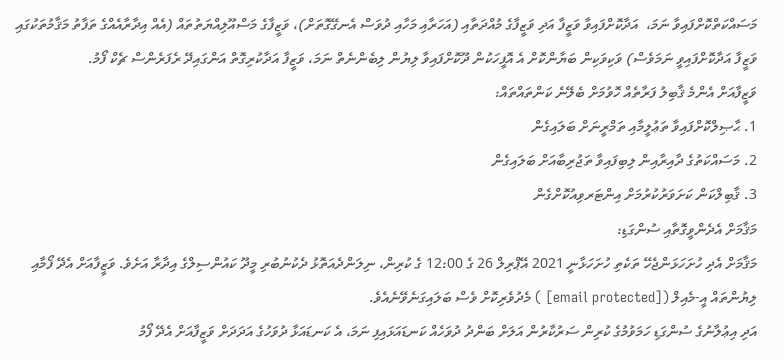މަސައްކަތްކޮށްފައިވާ ނަމަ،  އަދާކޮށްފައިވާ ވަޒީފާ އަދި ވަޒީފާގެ މުއްދަތާއި (އަހަރާއި މަހާއި ދުވަސް އެނގޭގޮތަށް)، ވަޒީފާގެ މަސްއޫލިއްޔަތުތައް (އެއް އިދާރާއެއްގެ ތަފާތު މަޤާމުތަކުގައި ވަޒީފާ އަދާކޮށްފައިވީ ނަމަވެސް) ވަކިވަކިން ބަޔާންކޮށް އެ އޮފީހަކުން ދޫކޮށްފައިވާ ލިޔުން ލިބެންނެތް ނަމަ، ވަޒީފާ އަދާކުރިގޮތް އަންގައިދޭ ރެފަރެންސް ޗެކް ފޯމު.
ވަޒީފާއަށް އެންމެ ޤާބިލު ފަރާތެއް ހޮވުމަށް ބެލޭނެ ކަންތައްތައް:
1. ޙާޞިލްކޮށްފައިވާ ތަޢުލީމާއި ތަމްރީނަށް ބަލައިގެން
2. މަސައްކަތުގެ ދާއިރާއިން ލިބިފައިވާ ތަޖުރިބާއަށް ބަލައިގެން
3. ޤާބިލްކަން ކަށަވަރުކުރުމަށް އިންޓަރވިއުކޮށްގެން
މަޤާމަށް އެދެންވީގޮތާއި ސުންގަޑި:
މަޤާމަށް އެދި ހުށަހަޅަންޖެހޭ ތަކެތި ހުށަހަޅާނީ 2021 އޭޕްރިލް 26 ގެ 12:00 ގެ ކުރިން، ނިލަންދެއަތޮޅު ދެކުނުބުރި މީދޫ ކައުންސިލްގެ އިދާރާ އަށެވެ. ވަޒީފާއަށް އެދޭ ފޯމާއި ލިޔުންތައް އީ-މެއިލް ([email protected] ) މެދުވެރިކޮށް ވެސް ބަލައިގަނެވޭނެއެވެ.
އަދި އިޢުލާނުގެ ސުންގަޑި ހަމަވުމުގެ ކުރިން ސަރުކާރުން އަލަށް ބަންދު ދުވަހެއް ކަނޑައަޅައިފި ނަމަ، އެ ކަނޑައަޅާ ދުވަހުގެ އަދަދަށް ވަޒީފާއަށް އެދޭ ފޯމު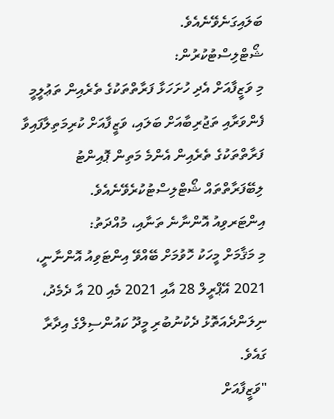ބަލައިގަނެވޭނެއެވެ.
ޝޯޓްލިސްޓުކުރުން:
މި ވަޒީފާއަށް އެދި ހުށަހަޅާ ފަރާތްތަކުގެ ތެރެއިން ތަޢުލީމީ ފެންވަރާއި ތަޖުރިބާއަށް ބަލައި، ވަޒީފާއަށް ކުރިމަތިލާފައިވާ ފަރާތްތަކުގެ ތެރެއިން އެންމެ މަތިން ޕޮއިންޓު ލިބޭފަރާތްތައް ޝޯޓްލިސްޓުކުރެވޭނެއެވެ.
އިންޓަރވިއު އޮންނާނެ ތަނާއި، މުއްދަތު:
މި މަޤާމަށް މީހަކު ހޮވުމަށް ބޭއްވޭ އިންޓަވިއު އޮންނާނީ، 2021 އޭޕްރީލް 28 އާއި 2021 މެއި 20 އާ ދެމެދު، ނިލަންދެއަތޮޅު ދެކުނުބުރި މީދޫ ކައުންސިލްގެ އިދާރާ ގައެވެ.
"ވަޒީފާއަށް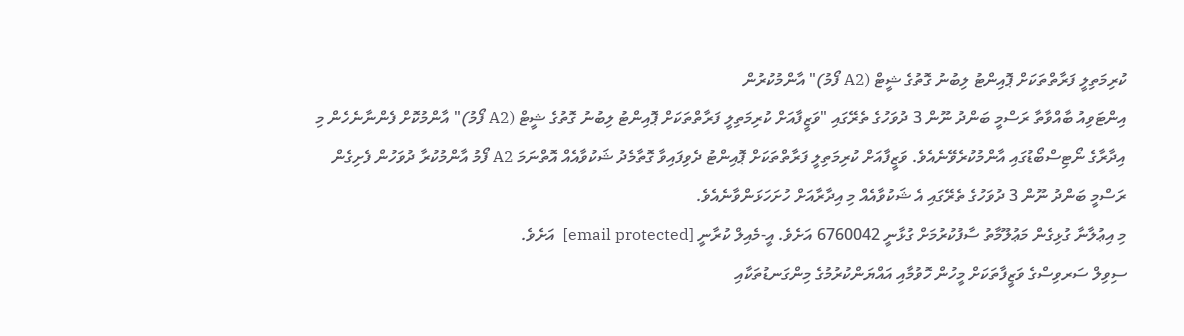ކުރިމަތިލީ ފަރާތްތަކަށް ޕޮއިންޓު ލިބުނު ގޮތުގެ ޝީޓް (A2 ފޯމު)" އާންމުކުރުން
އިންޓަވިއު ބާއްވާތާ ރަސްމީ ބަންދު ނޫން 3 ދުވަހުގެ ތެރޭގައި "ވަޒީފާއަށް ކުރިމަތިލީ ފަރާތްތަކަށް ޕޮއިންޓު ލިބުނު ގޮތުގެ ޝީޓް (A2 ފޯމު)" އާންމުކޮށް ފެންނާނެހެން މި އިދާރާގެ ނޯޓިސްބޯޑުގައި އާންމުކުރެވޭނެއެވެ. ވަޒީފާއަށް ކުރިމަތިލީ ފަރާތްތަކަށް ޕޮއިންޓު ދެވިފައިވާ ގޮތާމެދު ޝަކުވާއެއް އޮތްނަމަ A2 ފޯމު އާންމުކުރާ ދުވަހުން ފެށިގެން ރަސްމީ ބަންދު ނޫން 3 ދުވަހުގެ ތެރޭގައި އެ ޝަކުވާއެއް މި އިދާރާއަށް ހުށަހަޅަންވާނެއެވެ.
މި އިޢުލާނާ ގުޅިގެން މަޢުލޫމާތު ސާފުކުރުމަށް ގުޅާނީ 6760042 އަށެވެ. އީ-މެއިލް ކުރާނީ [email protected]  އަށެވެ.
ސިވިލް ސަރވިސްގެ ވަޒީފާތަކަށް މީހުން ހޮވުމާއި އައްޔަންކުރުމުގެ މިންގަނޑުތަކާއި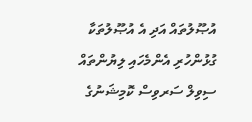އުޞޫލުތައް އަދި އެ އުޞޫލުތަކާ ގުޅުންހުރި އެންމެހައި ލިޔުންތައް ސިވިލް ސަރވިސް ކޮމިޝަނުގެ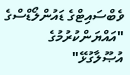ވެބްސައިޓްގެ ޑައުންލޯޑްސްގެ "އައްޔަންކުރުމުގެ އުޞޫލާގުޅޭ"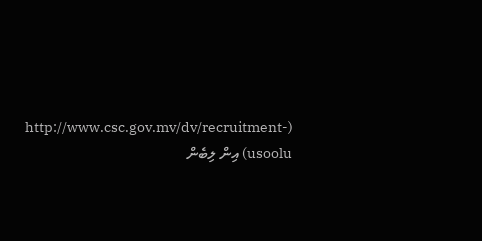(http://www.csc.gov.mv/dv/recruitment-usoolu) އިން ލިބެން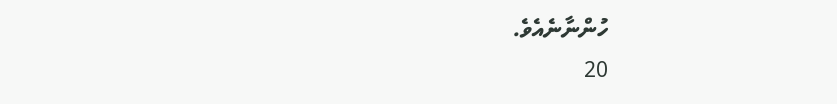ހުންނާނެއެވެ.
20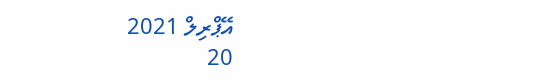އޭޕްރިލް 2021
20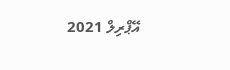އޭޕްރިލް 2021